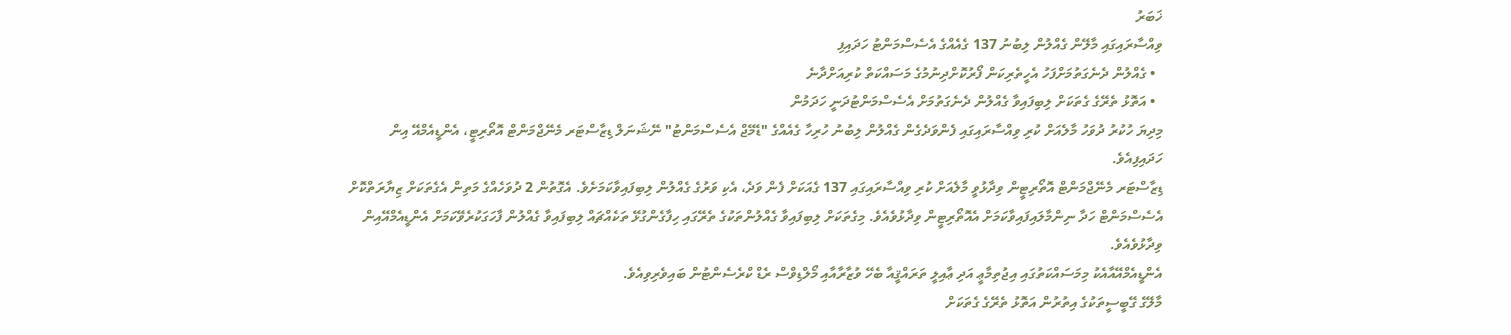ޚަބަރު
ވިއްސާރައިގައި މާލޭން ގެއްލުން ލިބުނު 137 ގެއެއްގެ އެސެސްމަންޓު ހަދައިފި
  • ގެއްލުން ދެނެގަތުމަށްފަހު އެހީތެރިކަން ފޯރުކޮށްދިނުމުގެ މަސައްކަތް ކުރިއަށްދާނެ
  • އަތޮޅު ތެރޭގެ ގެތަކަށް ލިބިފައިވާ ގެއްލުން ދެނެގަތުމަށް އެސެސްމަންޓުދަނީ ހަދަމުން
މިދިޔަ ހުކުރު ދުވަހު މާލެއަށް ކުރި ވިއްސާރައިގައި ފެންވަދެގެން ގެއްލުން ލިބުނު ހުރިހާ ގެއެއްގެ "ޑެމޭޖް އެސެސްމަންޓު" ނޭޝަނަލް ޑިޒާސްޓަރ މެނޭޖްމަންޓް އޮތޯރިޓީ، އެންޑީއެމްއޭ އިން ހަދައިފިއެވެ.
ޑިޒާސްޓަރ މެނޭޖްމަންޓް އޮތޯރިޓީން ވިދާޅުވީ މާލެއަށް ކުރި ވިއްސާރައިގައި 137 ގެއަކަށް ފެން ވަދެ، އެކި ވަރުގެ ގެއްލުން ލިބިފައިވާކަމަށެވެ. އެގޮތުން 2 ދުވަހެއްގެ މަތިން އެގެތަކަށް ޒިޔާރަތްކޮށް އެސެސްމަންޓް ހަދާ ނިންމާލައިފައިވާކަމަށް އެއޮތޯރިޓީން ވިދާޅުވެއެވެ. މިގެތަކަށް ލިބިފައިވާ ގެއްލުންތަކުގެ ތެރޭގައި ހިފާގެންގުޅޭ ތަކެއްޗައް ލިބިފައިވާ ގެއްލުން ފާހަގަކުރެވޭކަމަށް އެންޑީއެމްއޭއިން ވިދާޅުވެއެވެ.
އެންޑީއެމްއޭއާއެކު މިމަސައްކަތުގައި އިޖުތިމާޢީ އަދި ޢާއިލީ ތަރައްޤީއާ ބެހޭ ވުޒާރާއާއި މޯލްޑިވްސް ރެޑް ކްރެސެންޓުން ބައިވެރިވިއެވެ.
މާލޭގެ ގޭބީސީތަކުގެ އިތުރުން އަތޮޅު ތެރޭގެ ގެތަކަށް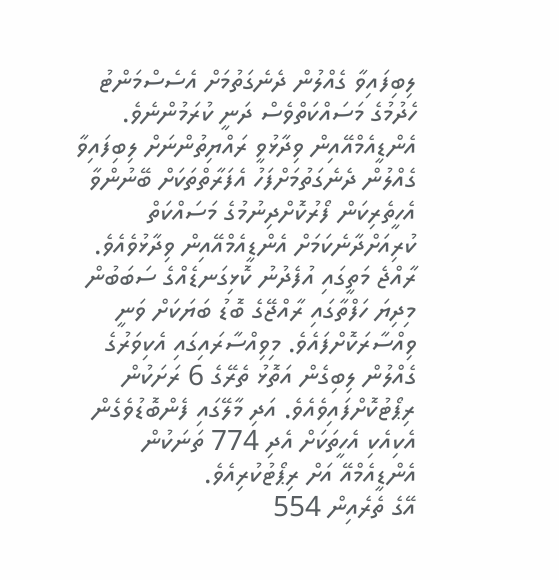ލިބިފައިވާ ގެއްލުން ދެނެގަތުމަށް އެސެސްމަންޓު ހެދުމުގެ މަސައްކަތްވެސް ދަނީ ކުރަމުންނެވެ. އެންޑީއެމްއޭއިން ވިދާޅުވީ ރައްޔިތުންނަށް ލިބިފައިވާ ގެއްލުން ދެނެގަތުމަށްފަހު އެފަރާތްތަކަށް ބޭނުންވާ އެހީތެރިކަން ފޯރުކޮށްދިނުމުގެ މަސައްކަތް ކުރިއަށްދާނެކަމަށް އެންޑީއެމްއޭއިން ވިދާޅުވެއެވެ.
ރާއްޖެ މަތީގައި އުފެދުނު ކޮޅިގަނޑެއްގެ ސަބަބުން މިދިޔަ ހަފްތާގައި ރާއްޖޭގެ ބޮޑު ބަޔަކަށް ވަނީ ވިއްސާރަކޮށްފައެވެ. މިވިއްސާރައިގައި އެކިވަރުގެ ގެއްލުން ލިބިގެން އަތޮޅު ތެރޭގެ 6 ރަށަކުން ރިޕޯޓުކޮށްފައިވެއެވެ. އަދި މާލޭގައި ފެންބޮޑުވެގެން އެކިއެކި އެހީތަކަށް އެދި 774 ތަނަކުން އެންޑީއެމްއޭ އަށް ރިޕޯޓުކުރިއެވެ.
އޭގެ ތެރެއިން 554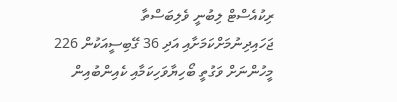ރިކުއެސްޓް ލިބުނީ ވެލިބަސްތާ ޖަހައިދިނުމަށްކަމަށާއި އަދި 36 ގޭބިސީއަކުން 226 މީހުންނަށް ވަގުތީ ބޯހިޔާވަހިކަމާއި ކެއިންބުއިން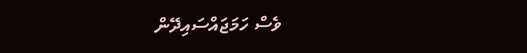ވެސް ހަމަޖައްސައިދޭން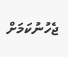ޖެހުނުކަމަށް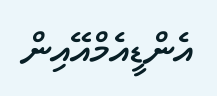އެންޑީއެމްއޭއިން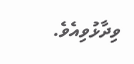ވިދާޅުވިއެވެ.